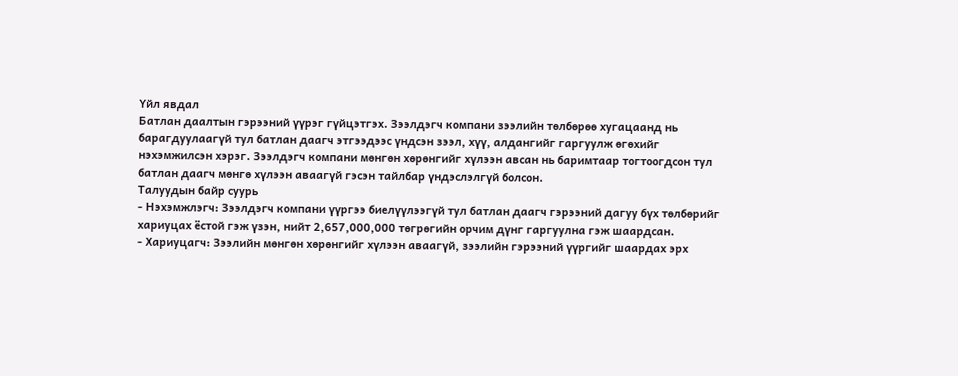Үйл явдал
Батлан даалтын гэрээний үүрэг гүйцэтгэх. Зээлдэгч компани зээлийн төлбөрөө хугацаанд нь барагдуулаагүй тул батлан даагч этгээдээс үндсэн зээл, хүү, алдангийг гаргуулж өгөхийг нэхэмжилсэн хэрэг. Зээлдэгч компани мөнгөн хөрөнгийг хүлээн авсан нь баримтаар тогтоогдсон тул батлан даагч мөнгө хүлээн аваагүй гэсэн тайлбар үндэслэлгүй болсон.
Талуудын байр суурь
- Нэхэмжлэгч: Зээлдэгч компани үүргээ биелүүлээгүй тул батлан даагч гэрээний дагуу бүх төлбөрийг хариуцах ёстой гэж үзэн, нийт 2,657,000,000 төгрөгийн орчим дүнг гаргуулна гэж шаардсан.
- Хариуцагч: Зээлийн мөнгөн хөрөнгийг хүлээн аваагүй, зээлийн гэрээний үүргийг шаардах эрх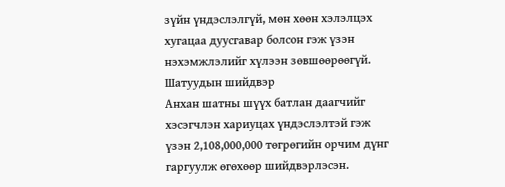зүйн үндэслэлгүй, мөн хөөн хэлэлцэх хугацаа дуусгавар болсон гэж үзэн нэхэмжлэлийг хүлээн зөвшөөрөөгүй.
Шатуудын шийдвэр
Анхан шатны шүүх батлан даагчийг хэсэгчлэн хариуцах үндэслэлтэй гэж үзэн 2,108,000,000 төгрөгийн орчим дүнг гаргуулж өгөхөөр шийдвэрлэсэн.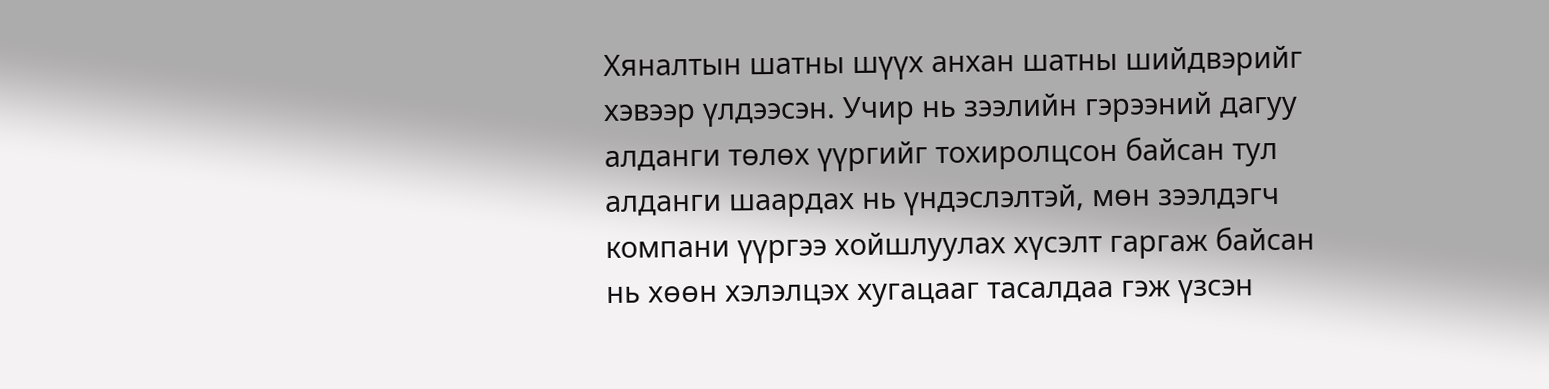Хяналтын шатны шүүх анхан шатны шийдвэрийг хэвээр үлдээсэн. Учир нь зээлийн гэрээний дагуу алданги төлөх үүргийг тохиролцсон байсан тул алданги шаардах нь үндэслэлтэй, мөн зээлдэгч компани үүргээ хойшлуулах хүсэлт гаргаж байсан нь хөөн хэлэлцэх хугацааг тасалдаа гэж үзсэн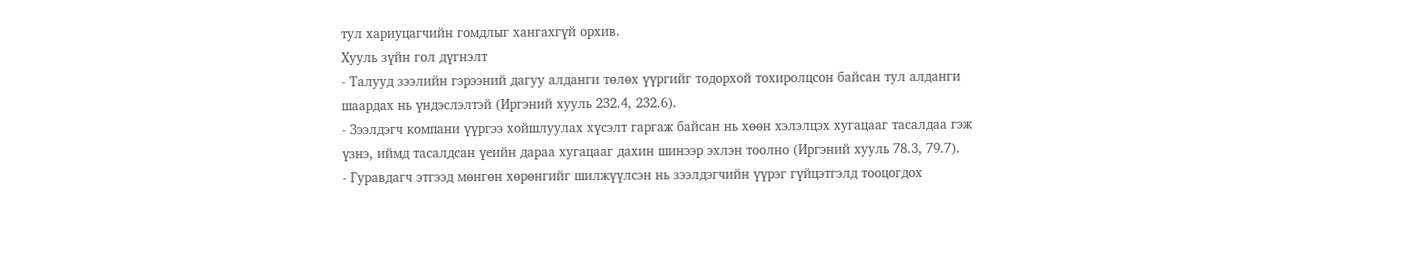тул хариуцагчийн гомдлыг хангахгүй орхив.
Хууль зүйн гол дүгнэлт
- Талууд зээлийн гэрээний дагуу алданги төлөх үүргийг тодорхой тохиролцсон байсан тул алданги шаардах нь үндэслэлтэй (Иргэний хууль 232.4, 232.6).
- Зээлдэгч компани үүргээ хойшлуулах хүсэлт гаргаж байсан нь хөөн хэлэлцэх хугацааг тасалдаа гэж үзнэ, иймд тасалдсан үеийн дараа хугацааг дахин шинээр эхлэн тоолно (Иргэний хууль 78.3, 79.7).
- Гуравдагч этгээд мөнгөн хөрөнгийг шилжүүлсэн нь зээлдэгчийн үүрэг гүйцэтгэлд тооцогдох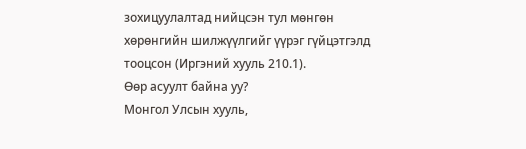зохицуулалтад нийцсэн тул мөнгөн хөрөнгийн шилжүүлгийг үүрэг гүйцэтгэлд тооцсон (Иргэний хууль 210.1).
Өөр асуулт байна уу?
Монгол Улсын хууль,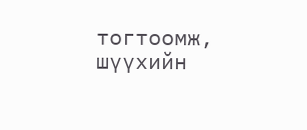тогтоомж, шүүхийн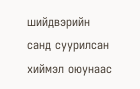шийдвэрийн санд суурилсан хиймэл оюунаас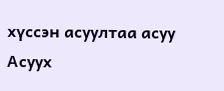хүссэн асуултаа асуу
Асуух